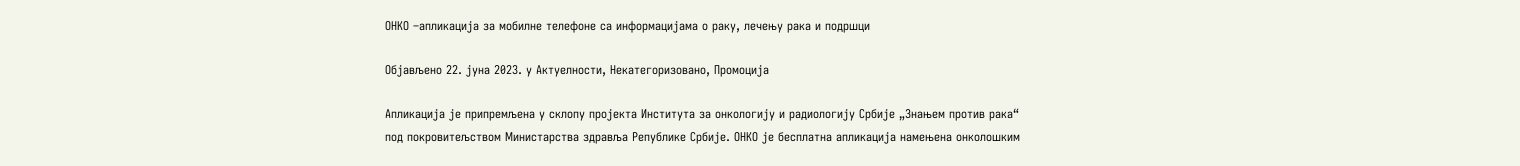ОНКО –апликација за мобилне телефоне са информацијама о раку, лечењу рака и подршци

Објављено 22. јуна 2023. у Актуелности, Некатегоризовано, Промоција

Апликација је припремљена у склопу пројекта Института за онкологију и радиологију Србије „Знањем против рака“ под покровитељством Министарства здравља Републике Србије. ОНКО је бесплатна апликација намењена онколошким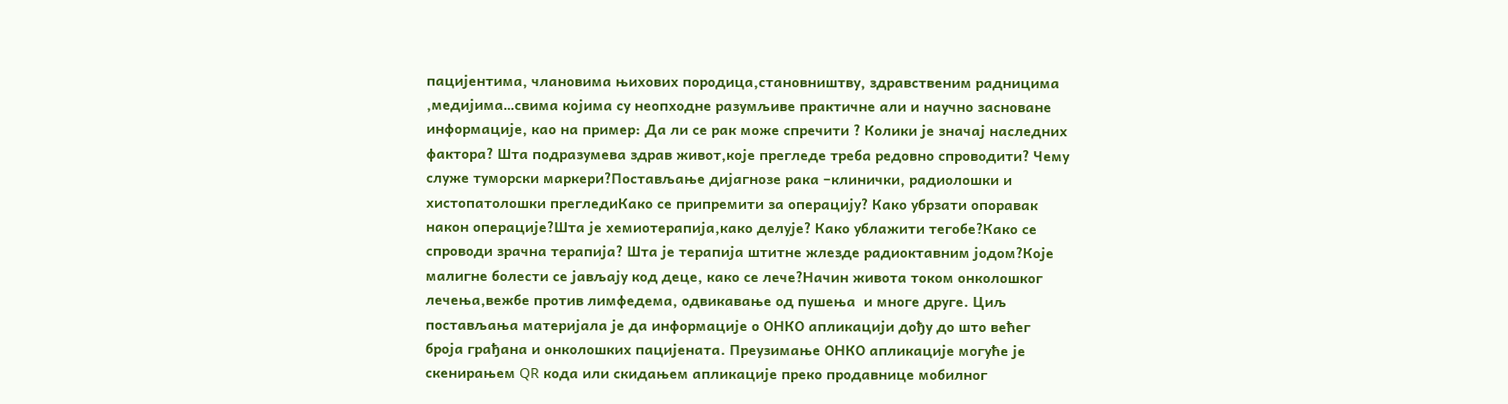пацијентима, члановима њихових породица,становништву, здравственим радницима ,медијима…свима којима су неопходне разумљиве практичне али и научно засноване информације, као на пример: Да ли се рак може спречити ? Колики је значај наследних фактора? Шта подразумева здрав живот,које прегледе треба редовно спроводити? Чему служе туморски маркери?Постављање дијагнозе рака –клинички, радиолошки и хистопатолошки прегледиКако се припремити за операцију? Како убрзати опоравак након операције?Шта је хемиотерапија,како делује? Како ублажити тегобе?Како се спроводи зрачна терапија? Шта је терапија штитне жлезде радиоктавним јодом?Које малигне болести се јављају код деце, како се лече?Начин живота током онколошког лечења,вежбе против лимфедема, одвикавање од пушења  и многе друге. Циљ постављања материјала је да информације о ОНКО апликацији дођу до што већег броја грађана и онколошких пацијената. Преузимање ОНКО апликације могуће је скенирањем QR кода или скидањем апликације преко продавнице мобилног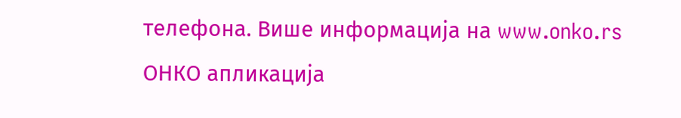телефона. Више информација на www.onko.rs ОНКО апликација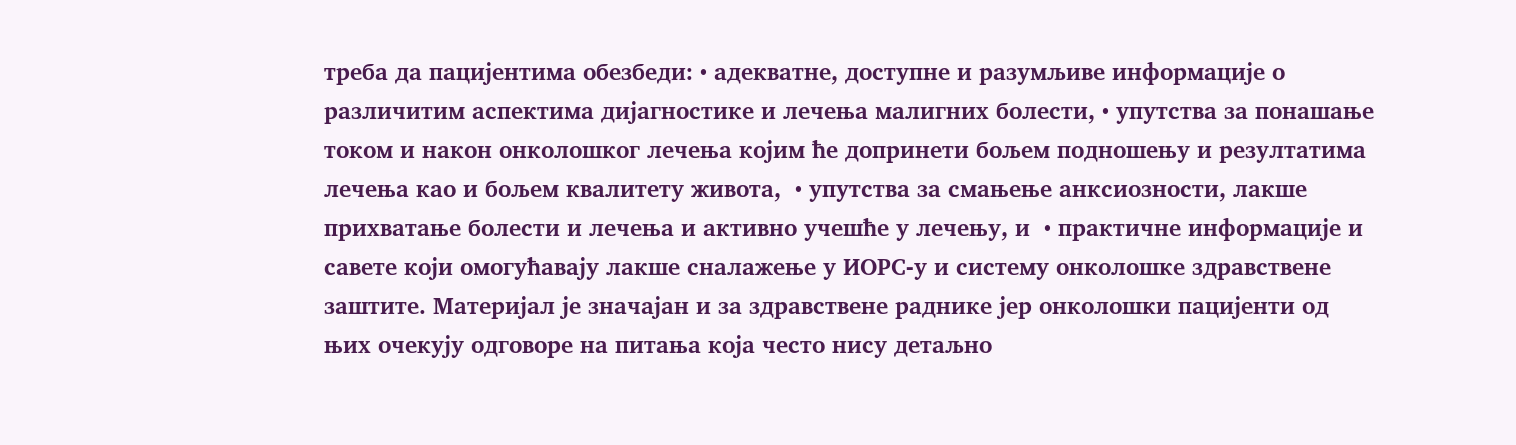треба да пацијентима обезбеди: • адекватне, доступне и разумљиве информације о различитим аспектима дијагностике и лечења малигних болести, • упутства за понашање током и након онколошког лечења којим ће допринети бољем подношењу и резултатима лечења као и бољем квалитету живота,  • упутства за смањење анксиозности, лакше прихватање болести и лечења и активно учешће у лечењу, и  • практичне информације и савете који омогућавају лакше сналажење у ИОРС-у и систему онколошке здравствене заштите. Материјал је значајан и за здравствене раднике јер онколошки пацијенти од њих очекују одговоре на питања која често нису детаљно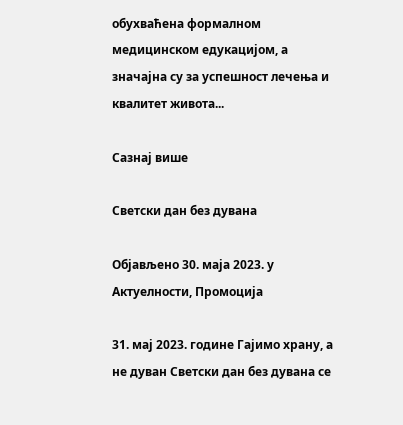обухваћена формалном медицинском едукацијом, а значајна су за успешност лечења и квалитет живота...

Сазнај више

Светски дан без дувана

Објављено 30. маја 2023. у Актуелности, Промоција

31. мај 2023. године Гајимо храну, а не дуван Светски дан без дувана се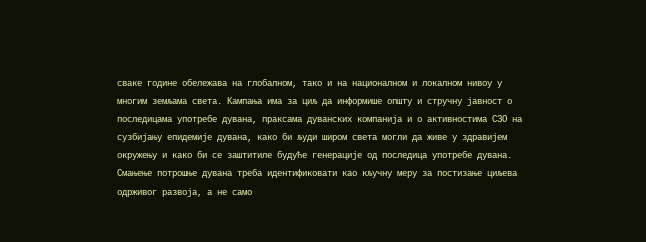сваке године обележава на глобалном, тако и на националном и локалном нивоу у многим земљама света. Кампања има за циљ да информише општу и стручну јавност о последицама употребе дувана, праксама дуванских компанија и о активностима СЗО на сузбијању епидемије дувана, како би људи широм света могли да живе у здравијем окружењу и како би се заштитиле будуће генерације од последица употребе дувана. Смањење потрошње дувана треба идентификовати као кључну меру за постизање циљева одрживог развоја, а не само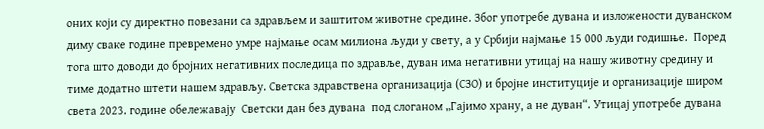оних који су директно повезани са здрављем и заштитом животне средине. Због употребе дувана и изложености дуванском диму сваке године превремено умре најмање осам милиона људи у свету, а у Србији најмање 15 000 људи годишње.  Поред тога што доводи до бројних негативних последица по здравље, дуван има негативни утицај на нашу животну средину и тиме додатно штети нашем здрављу. Светска здравствена организација (СЗО) и бројне институције и организације широм света 2023. године обележавају  Светски дан без дувана  под слоганом „Гајимо храну, а не дуван“. Утицај употребе дувана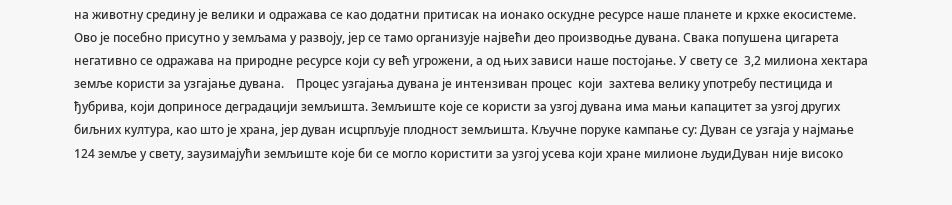на животну средину је велики и одражава се као додатни притисак на ионако оскудне ресурсе наше планете и крхке екосистеме. Ово је посебно присутно у земљама у развоју, јер се тамо организује највећи део производње дувана. Свака попушена цигарета негативно се одражава на природне ресурсе који су већ угрожени, а од њих зависи наше постојање. У свету се  3,2 милиона хектара земље користи за узгајање дувана.    Процес узгајања дувана је интензиван процес  који  захтева велику употребу пестицида и ђубрива, који доприносе деградацији земљишта. Земљиште које се користи за узгој дувана има мањи капацитет за узгој других биљних култура, као што је храна, јер дуван исцрпљује плодност земљишта. Кључне поруке кампање су: Дуван се узгаја у најмање 124 земље у свету, заузимајући земљиште које би се могло користити за узгој усева који хране милионе људиДуван није високо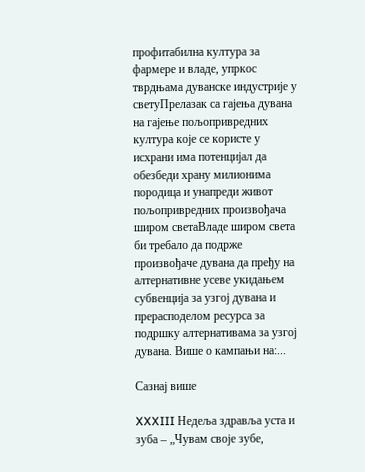профитабилна култура за фармере и владе, упркос тврдњама дуванске индустрије у светуПрелазак са гајења дувана на гајење пољопривредних култура које се користе у исхрани има потенцијал да обезбеди храну милионима породица и унапреди живот пољопривредних произвођача  широм светаВладе широм света би требало да подрже произвођаче дувана да пређу на алтернативне усеве укидањем субвенција за узгој дувана и прерасподелом ресурса за подршку алтернативама за узгој дувана. Више о кампањи на:...

Сазнај више

XXXIII Недеља здравља уста и зуба – „Чувам своје зубе,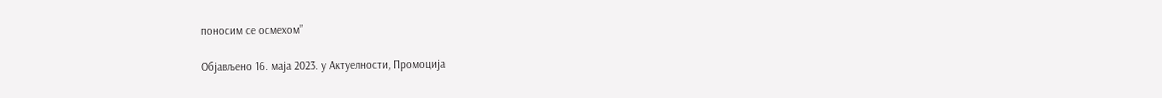поносим се осмехом”

Објављено 16. маја 2023. у Актуелности, Промоција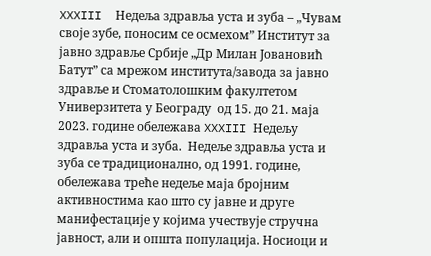XXXIII  Недеља здравља уста и зуба – „Чувам своје зубе, поносим се осмехом” Институт за јавно здравље Србије „Др Милан Јовановић Батут” са мрежом института/завода за јавно здравље и Стоматолошким факултетом Универзитета у Београду  од 15. до 21. маја 2023. године обележава XXXIII Недељу здравља уста и зуба.  Недеље здравља уста и зуба се традиционално, од 1991. године,  обележава треће недеље маја бројним активностима као што су јавне и друге манифестације у којима учествује стручна јавност, али и општа популација. Носиоци и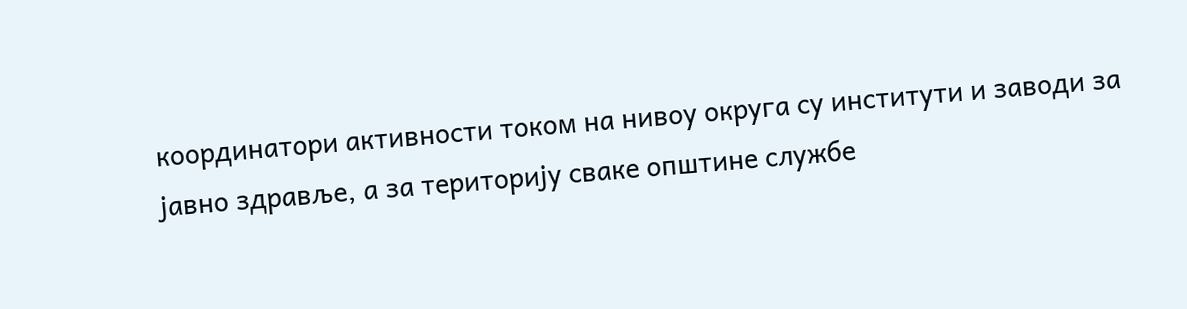координатори активности током на нивоу округа су институти и заводи за јавно здравље, а за територију сваке општине службе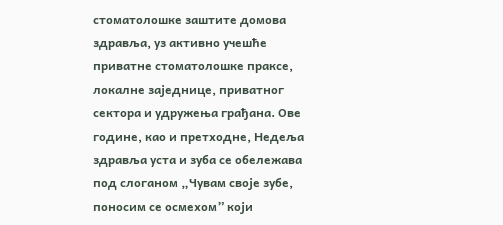стоматолошке заштите домова здравља, уз активно учешће приватне стоматолошке праксе, локалне заједнице, приватног сектора и удружења грађана. Ове године, као и претходне, Недеља здравља уста и зуба се обележава под слоганом „Чувам своје зубе, поносим се осмехом” који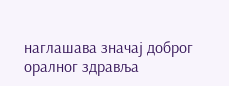наглашава значај доброг оралног здравља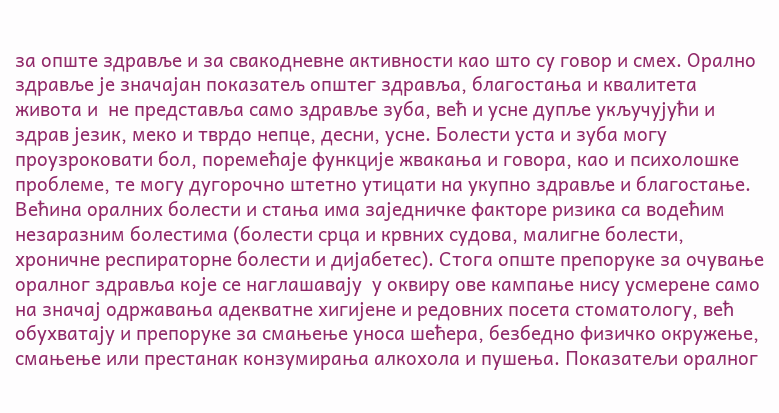за опште здравље и за свакодневне активности као што су говор и смех. Орално здравље је значајан показатељ општег здравља, благостања и квалитета живота и  не представља само здравље зуба, већ и усне дупље укључујући и здрав језик, меко и тврдо непце, десни, усне. Болести уста и зуба могу проузроковати бол, поремећаје функције жвакања и говора, као и психолошке проблеме, те могу дугорочно штетно утицати на укупно здравље и благостање. Већина оралних болести и стања има заједничке факторе ризика са водећим незаразним болестима (болести срца и крвних судова, малигне болести, хроничне респираторне болести и дијабетес). Стога опште препоруке за очување оралног здравља које се наглашавају  у оквиру ове кампање нису усмерене само на значај одржавања адекватне хигијене и редовних посета стоматологу, већ обухватају и препоруке за смањење уноса шећера, безбедно физичко окружење, смањење или престанак конзумирања алкохола и пушења. Показатељи оралног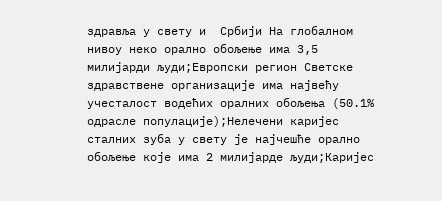здравља у свету и  Србији На глобалном нивоу неко орално обољење има 3,5 милијарди људи;Европски регион Светске здравствене организације има највећу учесталост водећих оралних обољења (50.1% одрасле популације);Нелечени каријес сталних зуба у свету је најчешће орално обољење које има 2 милијарде људи;Каријес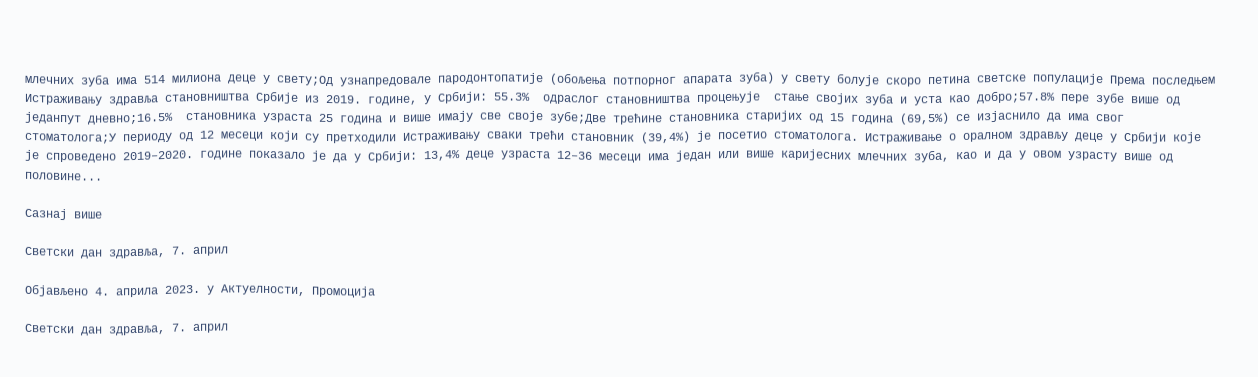млечних зуба има 514 милиона деце у свету;Од узнапредовале пародонтопатије (обољења потпорног апарата зуба) у свету болује скоро петина светске популације Према последњем Истраживању здравља становништва Србије из 2019. године, у Србији: 55.3%  одраслог становништва процењује  стање својих зуба и уста као добро;57.8% пере зубе више од једанпут дневно;16.5%  становника узраста 25 година и више имају све своје зубе;Две трећине становника старијих од 15 година (69,5%) се изјаснило да има свог стоматолога;У периоду од 12 месеци који су претходили Истраживању сваки трећи становник (39,4%) је посетио стоматолога. Истраживање о оралном здрављу деце у Србији које је спроведено 2019–2020. године показало је да у Србији: 13,4% деце узраста 12–36 месеци има један или више каријесних млечних зуба, као и да у овом узрасту више од половине...

Сазнај више

Светски дан здравља, 7. април

Објављено 4. априла 2023. у Актуелности, Промоција

Светски дан здравља, 7. април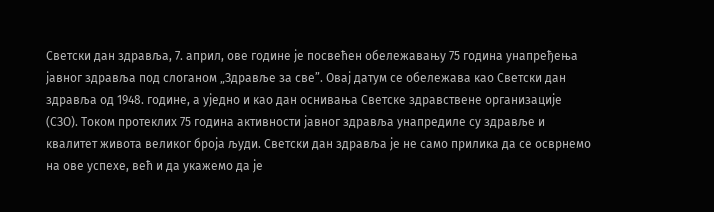Светски дан здравља, 7. април, ове године је посвећен обележавању 75 година унапређења јавног здравља под слоганом „Здравље за све”. Овај датум се обележава као Светски дан здравља од 1948. године, а уједно и као дан оснивања Светске здравствене организације (СЗО). Током протеклих 75 година активности јавног здравља унапредиле су здравље и квалитет живота великог броја људи. Светски дан здравља је не само прилика да се осврнемо на ове успехе, већ и да укажемо да је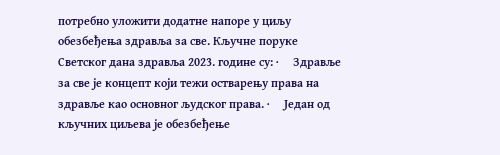потребно уложити додатне напоре у циљу обезбеђења здравља за све. Кључне поруке Светског дана здравља 2023. године су: ·     Здравље за све је концепт који тежи остварењу права на здравље као основног људског права. ·     Један од кључних циљева је обезбеђење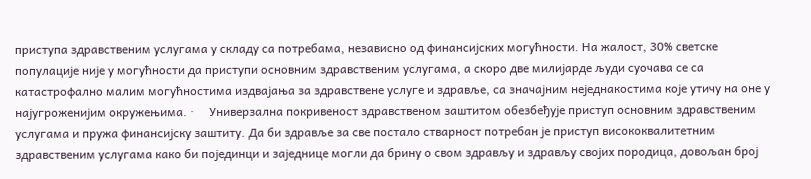приступа здравственим услугама у складу са потребама, независно од финансијских могућности. На жалост, 30% светске популације није у могућности да приступи основним здравственим услугама, а скоро две милијарде људи суочава се са катастрофално малим могућностима издвајања за здравствене услуге и здравље, са значајним неједнакостима које утичу на оне у најугроженијим окружењима. ·     Универзална покривеност здравственом заштитом обезбеђује приступ основним здравственим услугама и пружа финансијску заштиту. Да би здравље за све постало стварност потребан је приступ висококвалитетним здравственим услугама како би појединци и заједнице могли да брину о свом здрављу и здрављу својих породица, довољан број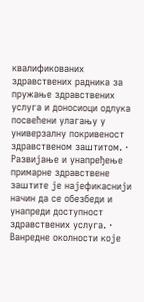квалификованих здравствених радника за пружање здравствених услуга и доносиоци одлука посвећени улагању у универзалну покривеност здравственом заштитом. ·      Развијање и унапређење примарне здравствене заштите је најефикаснији начин да се обезбеди и унапреди доступност здравствених услуга. ·      Ванредне околности које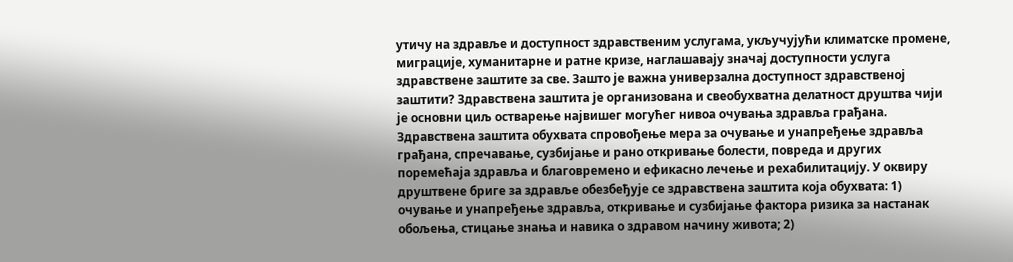утичу на здравље и доступност здравственим услугама, укључујући климатске промене, миграције, хуманитарне и ратне кризе, наглашавају значај доступности услуга здравствене заштите за све. Зашто је важна универзална доступност здравственој заштити? Здравствена заштита је организована и свеобухватна делатност друштва чији је основни циљ остварење највишег могућег нивоа очувања здравља грађана. Здравствена заштита обухвата спровођење мера за очување и унапређење здравља грађана, спречавање, сузбијање и рано откривање болести, повреда и других поремећаја здравља и благовремено и ефикасно лечење и рехабилитацију. У оквиру друштвене бриге за здравље обезбеђује се здравствена заштита која обухвата: 1) очување и унапређење здравља, откривање и сузбијање фактора ризика за настанак обољења, стицање знања и навика о здравом начину живота; 2)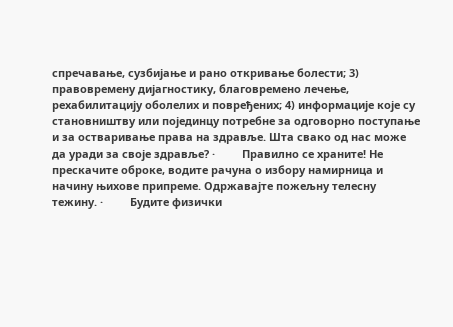спречавање, сузбијање и рано откривање болести; 3) правовремену дијагностику, благовремено лечење, рехабилитацију оболелих и повређених; 4) информације које су становништву или појединцу потребне за одговорно поступање и за остваривање права на здравље. Шта свако од нас може да уради за своје здравље? ·         Правилно се храните! Не прескачите оброке, водите рачуна о избору намирница и начину њихове припреме. Одржавајте пожељну телесну тежину. ·         Будите физички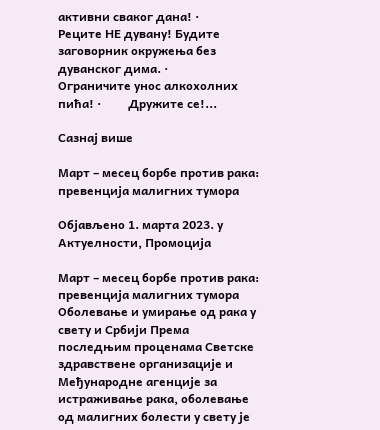активни сваког дана! ·         Реците НЕ дувану! Будите заговорник окружења без дуванског дима. ·         Ограничите унос алкохолних пића! ·         Дружите се!...

Сазнај више

Март – месец борбе против рака: превенција малигних тумора

Објављено 1. марта 2023. у Актуелности, Промоција

Март – месец борбе против рака: превенција малигних тумора Оболевање и умирање од рака у свету и Србији Према последњим проценама Светске здравствене организације и Међународне агенције за истраживање рака, оболевање од малигних болести у свету је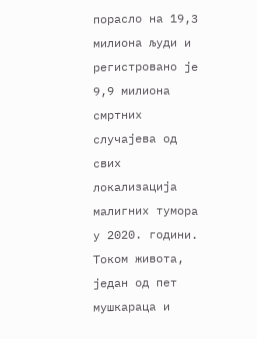порасло на 19,3 милиона људи и регистровано је 9,9 милиона смртних случајева од свих локализација малигних тумора у 2020. години. Током живота, један од пет мушкараца и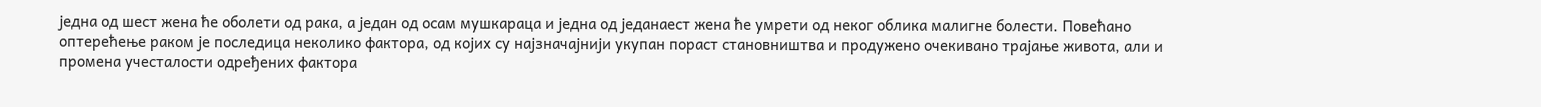једна од шест жена ће оболети од рака, а један од осам мушкараца и једна од једанаест жена ће умрети од неког облика малигне болести. Повећано оптерећење раком је последица неколико фактора, од којих су најзначајнији укупан пораст становништва и продужено очекивано трајање живота, али и промена учесталости одређених фактора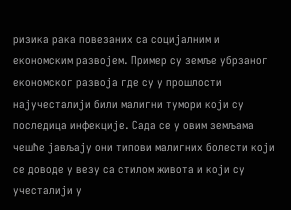ризика рака повезаних са социјалним и економским развојем. Пример су земље убрзаног економског развоја где су у прошлости најучесталији били малигни тумори који су последица инфекције. Сада се у овим земљама чешће јављају они типови малигних болести који се доводе у везу са стилом живота и који су учесталији у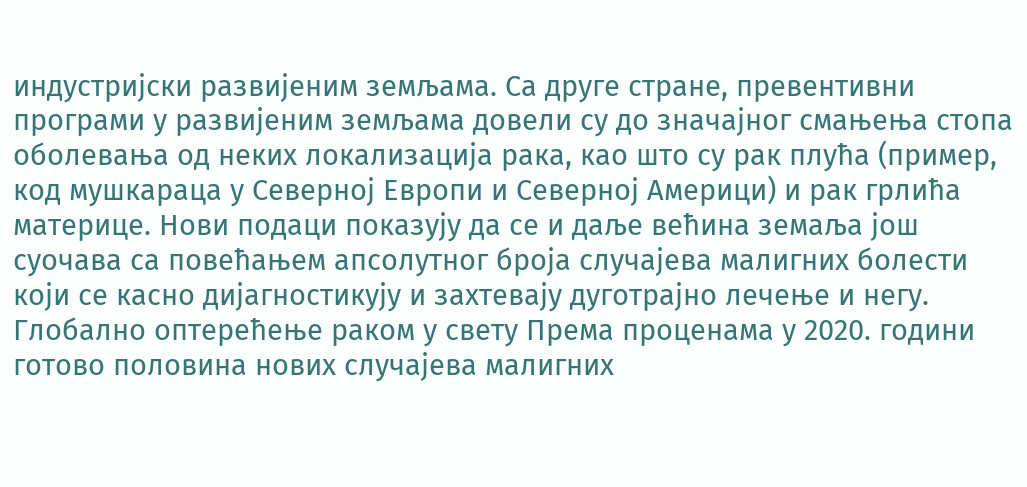индустријски развијеним земљама. Са друге стране, превентивни програми у развијеним земљама довели су до значајног смањења стопа оболевања од неких локализација рака, као што су рак плућа (пример, код мушкараца у Северној Европи и Северној Америци) и рак грлића материце. Нови подаци показују да се и даље већина земаља још суочава са повећањем апсолутног броја случајева малигних болести који се касно дијагностикују и захтевају дуготрајно лечење и негу. Глобално оптерећење раком у свету Према проценама у 2020. години готово половина нових случајева малигних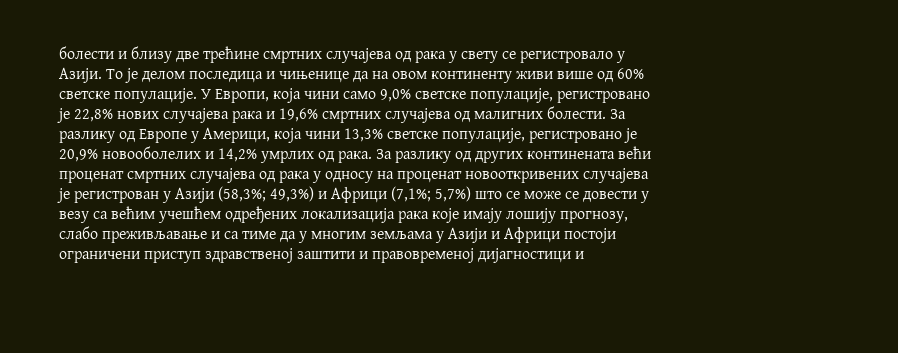болести и близу две трећине смртних случајева од рака у свету се регистровало у Азији. То је делом последица и чињенице да на овом континенту живи више од 60% светске популације. У Европи, која чини само 9,0% светске популације, регистровано је 22,8% нових случајева рака и 19,6% смртних случајева од малигних болести. За разлику од Европе у Америци, која чини 13,3% светске популације, регистровано је 20,9% новооболелих и 14,2% умрлих од рака. За разлику од других континената већи проценат смртних случајева од рака у односу на проценат новооткривених случајева је регистрован у Азији (58,3%; 49,3%) и Африци (7,1%; 5,7%) што се може се довести у везу са већим учешћем одређених локализација рака које имају лошију прогнозу, слабо преживљавање и са тиме да у многим земљама у Азији и Африци постоји ограничени приступ здравственој заштити и правовременој дијагностици и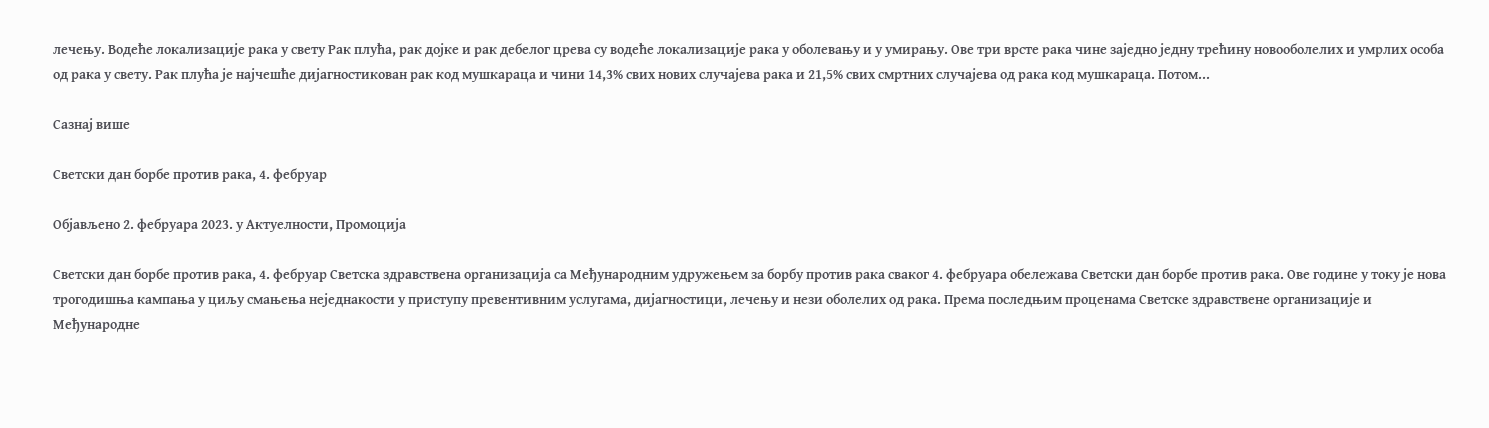лечењу. Водеће локализације рака у свету Рак плућа, рак дојке и рак дебелог црева су водеће локализације рака у оболевању и у умирању. Ове три врсте рака чине заједно једну трећину новооболелих и умрлих особа од рака у свету. Рак плућа је најчешће дијагностикован рак код мушкараца и чини 14,3% свих нових случајева рака и 21,5% свих смртних случајева од рака код мушкараца. Потом...

Сазнај више

Светски дан борбе против рака, 4. фебруар

Објављено 2. фебруара 2023. у Актуелности, Промоција

Светски дан борбе против рака, 4. фебруар Светска здравствена организација са Међународним удружењем за борбу против рака сваког 4. фебруара обележава Светски дан борбе против рака. Ове године у току је нова трогодишња кампања у циљу смањења неједнакости у приступу превентивним услугама, дијагностици, лечењу и нези оболелих од рака. Према последњим проценама Светске здравствене организације и Међународне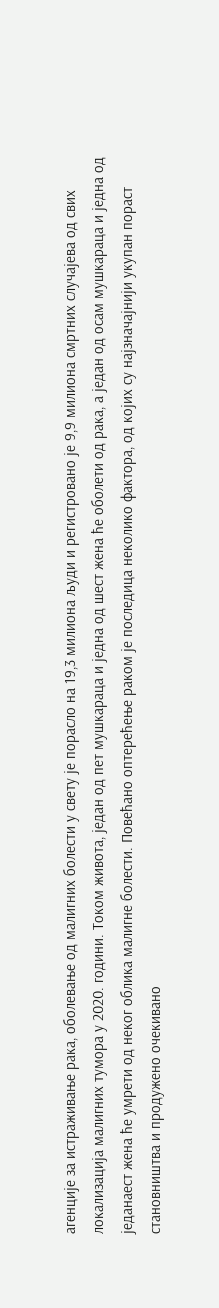агенције за истраживање рака, оболевање од малигних болести у свету је порасло на 19,3 милиона људи и регистровано је 9,9 милиона смртних случајева од свих локализација малигних тумора у 2020. години. Током живота, један од пет мушкараца и једна од шест жена ће оболети од рака, а један од осам мушкараца и једна од једанаест жена ће умрети од неког облика малигне болести. Повећано оптерећење раком је последица неколико фактора, од којих су најзначајнији укупан пораст становништва и продужено очекивано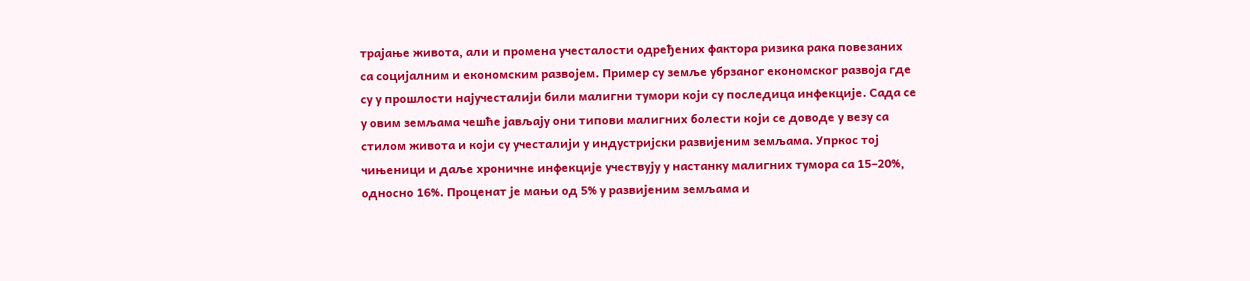трајање живота, али и промена учесталости одређених фактора ризика рака повезаних са социјалним и економским развојем. Пример су земље убрзаног економског развоја где су у прошлости најучесталији били малигни тумори који су последица инфекције. Сада се у овим земљама чешће јављају они типови малигних болести који се доводе у везу са стилом живота и који су учесталији у индустријски развијеним земљама. Упркос тој чињеници и даље хроничне инфекције учествују у настанку малигних тумора са 15–20%, односно 16%. Проценат је мањи од 5% у развијеним земљама и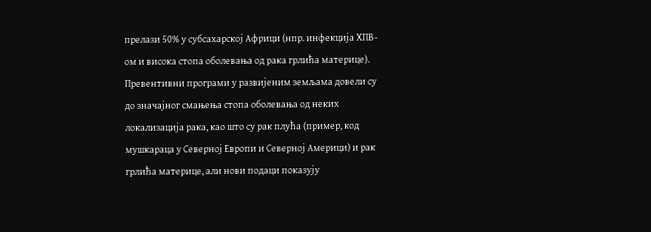прелази 50% у субсахарској Африци (нпр. инфекција ХПВ-ом и висока стопа оболевања од рака грлића материце). Превентивни програми у развијеним земљама довели су до значајног смањења стопа оболевања од неких локализација рака, као што су рак плућа (пример, код мушкараца у Северној Европи и Северној Америци) и рак грлића материце, али нови подаци показују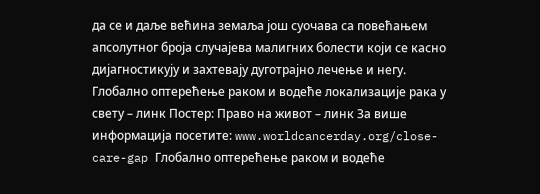да се и даље већина земаља још суочава са повећањем апсолутног броја случајева малигних болести који се касно дијагностикују и захтевају дуготрајно лечење и негу. Глобално оптерећење раком и водеће локализације рака у свету – линк Постер: Право на живот – линк За више информација посетите: www.worldcancerday.org/close-care-gap Глобално оптерећење раком и водеће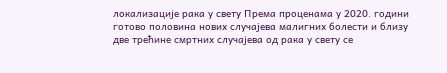локализације рака у свету Према проценама у 2020. години готово половина нових случајева малигних болести и близу две трећине смртних случајева од рака у свету се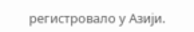регистровало у Азији.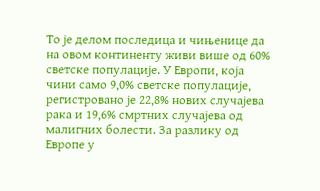То је делом последица и чињенице да на овом континенту живи више од 60% светске популације. У Европи, која чини само 9,0% светске популације, регистровано је 22,8% нових случајева рака и 19,6% смртних случајева од малигних болести. За разлику од Европе у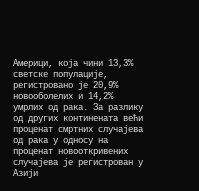Америци, која чини 13,3% светске популације, регистровано је 20,9% новооболелих и 14,2% умрлих од рака. За разлику од других континената већи проценат смртних случајева од рака у односу на проценат новооткривених случајева је регистрован у Азији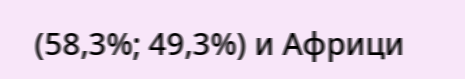(58,3%; 49,3%) и Африци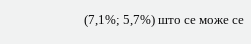(7,1%; 5,7%) што се може се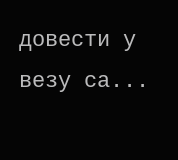довести у везу са...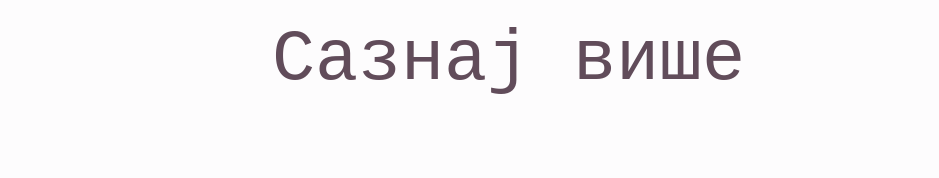Сазнај више